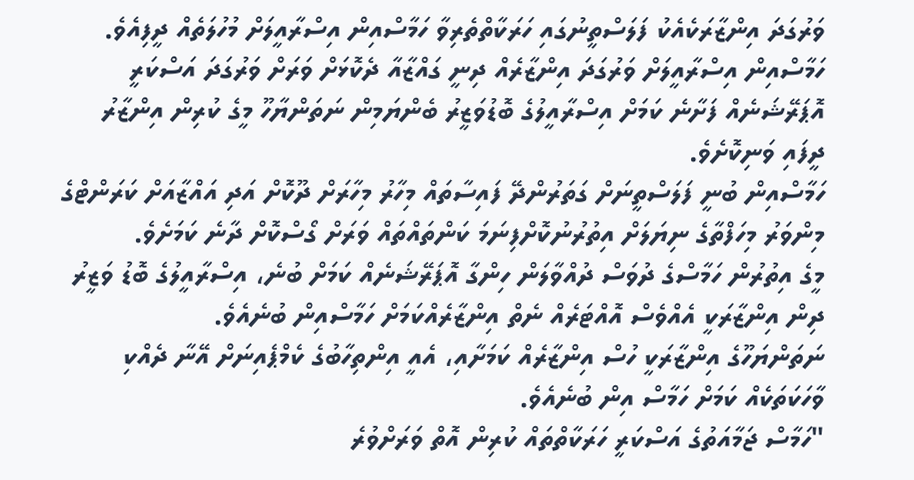ވަރުގަދަ އިންޒާރަކެއެކު ފަލަސްތީނުގައި ހަރަކާތްތެރިވާ ހަމާސްއިން އިސްރާއީލަށް މުހުލަތެއް ދީފިއެވެ.
ހަމާސްއިން އިސްރާއީލަށް ވަރުގަދަ އިންޒާރެއް ދިނީ ގައްޒާއާ ދެކޮޅަށް ވަރަށް ވަރުގަދަ އަސްކަރީ އޮޕަރޭޝަނެއް ފަށާނެ ކަމަށް އިސްރާއީލުގެ ބޮޑުވަޒީރު ބެންޔަމިން ނަތަންޔާހޫ މީގެ ކުރިން އިންޒާރު ދީފައި ވަނިކޮށެވެ.
ހަމާސްއިން ބުނީ ފަލަސްތީނަށް ގަތަރުންދޭ ފައިސާތައް މިހާރު މިހާރަށް ދޫކޮށް އަދި އައްޒާއަށް ކަރަންޓްގެ މިންވަރު މިހަފްތާގެ ނިޔަލަށް އިތުރުނުކޮށްފިނަމަ ކަންތައްތައް ވަރަށް ގޯސްކޮށް ދާނެ ކަމަށެވެ.
މީގެ އިތުރުން ހަމާސްގެ ދުވަސް ދުއްވާލަން ހިންގާ އޮޕަރޭޝަނެއް ކަމަށް ބުނެ، އިސްރާއީލުގެ ބޮޑު ވަޒީރު ދިން އިންޒާރަކީ އެއްވެސް އޮއްޓަރެއް ނެތް އިންޒާރެއްކަމަށް ހަމާސްއިން ބުނެއެވެ.
ނަތަންޔަހޫގެ އިންޒާރަކީ ހުސް އިންޒާރެއް ކަމަށާއި، އެއީ އިންތިހާބުގެ ކެމްޕެއިނަށް އޭނާ ދެއްކި ވާހަކަތަކެއް ކަމަށް ހަމާސް އިން ބުނެއެވެ.
"ހަމާސް ޖަމާއަތުގެ އަސްކަރީ ހަރަކާތްތައް ކުރިން އޮތް ވަރަށްވުރެ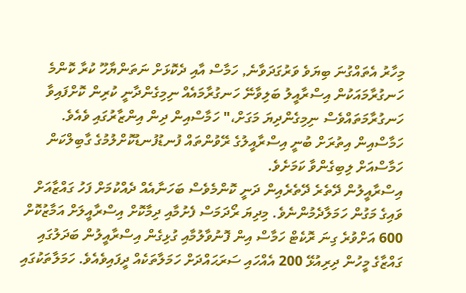މިހާރު އެތައްގުނަ ބިޔަވެ ވަރުގަދަވާނެ, ހަމާސް އާއި ދެކޮޅަށް ނަތަންޔާހޫ ކުރާ ކޮންމެ ހަނގުރާމައަކުން އިސްރާއީލު ބަލިވާނޭ ހަނގުރާމައެއް ނިމިގެންދާނީ ކުރިން ކޮށްފައިވާ ހަނގުރާމަތައްވެސް ނިމިގެންދިޔަ މަގަށް،" ހަމާސްއިން ދިން އިންޒާރުގައި ވެއެވެ.
ހަމާސްއިން އިތުރަށް ބުނީ އިސްރާއީލުގެ ރޭވުންތައް ފުނޑުފުނޑުކޮށްލުމުގެ ގާބިލްކަން ހަމާސްއަށް ލިބިގެންވާ ކަމަށެވެ.
އިސްރާއީލުން ދޭތެރެ ދޭތެރެއިން ދަނީ ކޮންމެވެސް ބަހަނާއެއް ދެއްކުމަށް ފަހު ގައްޒާއަށް ވައިގެ މަގުން ހަމަލާދެމުންނެވެ. މިދިޔަ ރޯދަމަސް ފެށުމާއި ދިމާކޮށް އިސްރާއީލަށް އަމާޒުކޮށް 600 އަށްވުރެ ގިނަ ރޮކެޓް ހަމާސް އިން ފޮނުވާލުމާއި ގުޅިގެން އިސްރާއީލުން ބަދަލުގައި ގައްޒާގެ މީހުން ދިރިއުޅޭ 200 އެއްހައި ސަރަޙައްދަށް ހަމަލާތަކެއް ދީފައިވެއެވެ. ހަމަލާތަކުގައި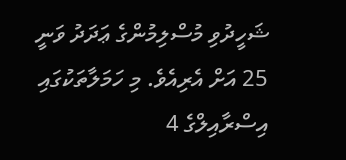ޝަހީދުވި މުސްލިމުންގެ ޢަދަދު ވަނީ 25 އަށް އެރިއެވެ. މި ހަމަލާތަކުގައި އިސްރާއިލްގެ 4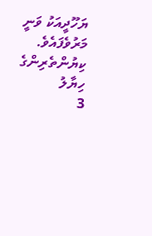ޔަހޫދީއަކު ވަނީ މަރުވެފައެވެ.
ކިޔުންތެރިންގެ ހިޔާލު
3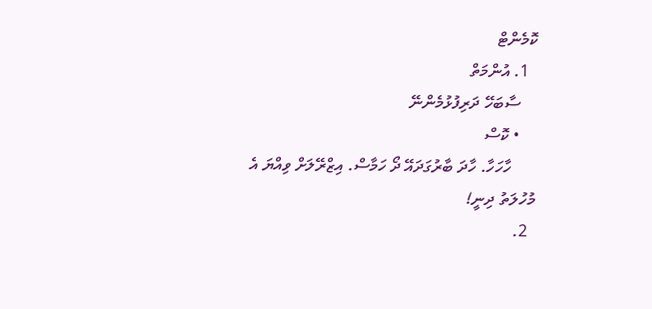ކޮމެންޓް
  1. އުންމަތް
    ސާބަހޭ ދަރިފުޅުމެންނޭ
    • ކޮސް
      ހާހަހާ. ހާދަ ބާރުގަދައޭ ދޯ ހަމާސް. އިޒްރޭލަށް ވިއްޔަ އެ މުހުލަތު ދިނީ!
  2.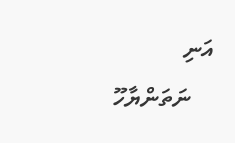އަނި
    ނަތަންޔާހޫ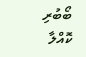ބޯބުރި ކޮއްލާ